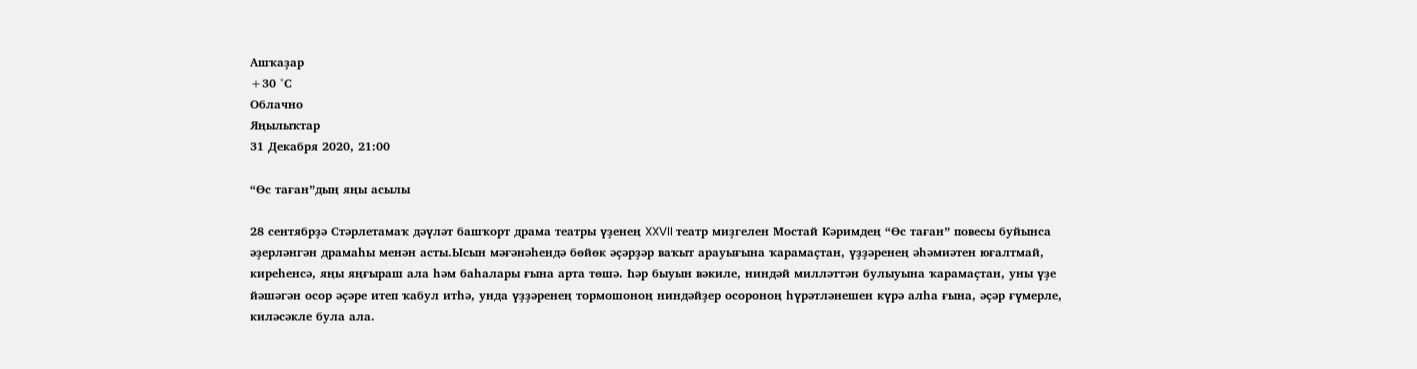Ашҡаҙар
+30 °С
Облачно
Яңылыҡтар
31 Декабря 2020, 21:00

“Өс таған”дың яңы асылы

28 сентябрҙә Стәрлетамаҡ дәүләт башҡорт драма театры үҙенең XXVII театр миҙгелен Мостай Кәримдең “Өс таған” повесы буйынса әҙерләнгән драмаһы менән асты.Ысын мәғәнәһендә бөйөк әҫәрҙәр ваҡыт арауығына ҡарамаҫтан, үҙҙәренең әһәмиәтен юғалтмай, киреһенсә, яңы яңғыраш ала һәм баһалары ғына арта төшә. Һәр быуын вәкиле, ниндәй милләттән булыуына ҡарамаҫтан, уны үҙе йәшәгән осор әҫәре итеп ҡабул итһә, унда үҙҙәренең тормошоноң ниндәйҙер осороноң һүрәтләнешен күрә алһа ғына, әҫәр ғүмерле, киләсәкле була ала.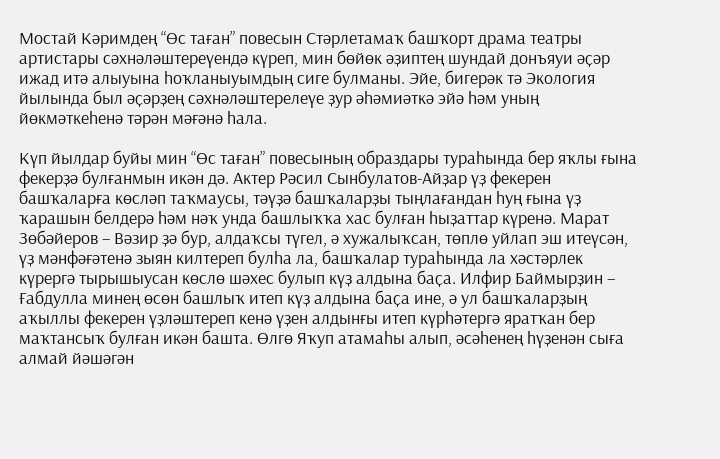Мостай Кәримдең “Өс таған” повесын Стәрлетамаҡ башҡорт драма театры артистары сәхнәләштереүендә күреп, мин бөйөк әҙиптең шундай донъяуи әҫәр ижад итә алыуына һоҡланыуымдың сиге булманы. Эйе, бигерәк тә Экология йылында был әҫәрҙең сәхнәләштерелеүе ҙур әһәмиәткә эйә һәм уның йөкмәткеһенә тәрән мәғәнә һала.

Күп йылдар буйы мин “Өс таған” повесының образдары тураһында бер яҡлы ғына фекерҙә булғанмын икән дә. Актер Рәсил Сынбулатов-Айҙар үҙ фекерен башҡаларға көсләп таҡмаусы, тәүҙә башҡаларҙы тыңлағандан һуң ғына үҙ ҡарашын белдерә һәм нәҡ унда башлыҡҡа хас булған һыҙаттар күренә. Марат Зөбәйеров – Вәзир ҙә бур, алдаҡсы түгел, ә хужалыҡсан, төплө уйлап эш итеүсән, үҙ мәнфәғәтенә зыян килтереп булһа ла, башҡалар тураһында ла хәстәрлек күрергә тырышыусан көслө шәхес булып күҙ алдына баҫа. Илфир Баймырҙин – Ғабдулла минең өсөн башлыҡ итеп күҙ алдына баҫа ине, ә ул башҡаларҙың аҡыллы фекерен үҙләштереп кенә үҙен алдынғы итеп күрһәтергә яратҡан бер маҡтансыҡ булған икән башта. Өлгө Яҡуп атамаһы алып, әсәһенең һүҙенән сыға алмай йәшәгән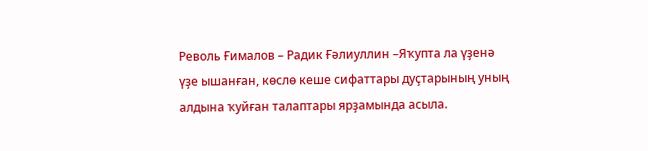Револь Ғималов – Радик Ғәлиуллин –Яҡупта ла үҙенә үҙе ышанған, көслө кеше сифаттары дуҫтарының уның алдына ҡуйған талаптары ярҙамында асыла.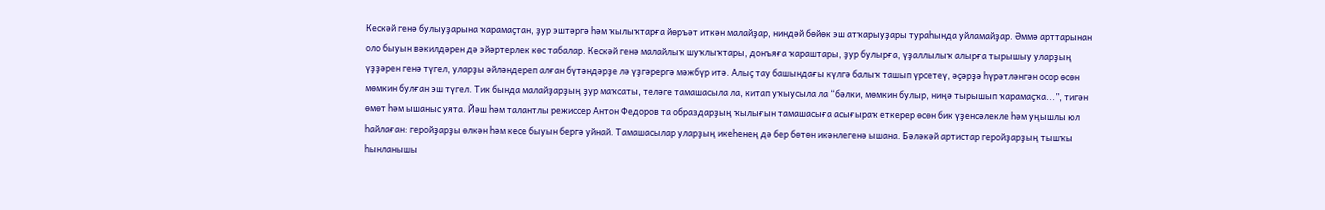Кескәй генә булыуҙарына ҡарамаҫтан, ҙур эштәргә һәм ҡылыҡтарға йөръәт иткән малайҙар, ниндәй бөйөк эш атҡарыуҙары тураһында уйламайҙар. Әммә арттарынан оло быуын вәкилдәрен дә эйәртерлек көс табалар. Кескәй генә малайлыҡ шуҡлыҡтары, донъяға ҡараштары, ҙур булырға, үҙаллылыҡ алырға тырышыу уларҙың үҙҙәрен генә түгел, уларҙы әйләндереп алған бүтәндәрҙе лә үҙгәрергә мәжбүр итә. Алыҫ тау башындағы күлгә балыҡ ташып үрсетеү, әҫәрҙә һүрәтләнгән осор өсөн мөмкин булған эш түгел. Тик бында малайҙарҙың ҙур маҡсаты, теләге тамашасыла ла, китап уҡыусыла ла “бәлки, мөмкин булыр, ниңә тырышып ҡарамаҫҡа...”, тигән өмөт һәм ышаныс уята. Йәш һәм талантлы режиссер Антон Федоров та образдарҙың ҡылығын тамашасыға асығыраҡ еткерер өсөн бик үҙенсәлекле һәм уңышлы юл һайлаған: геройҙарҙы өлкән һәм кесе быуын бергә уйнай. Тамашасылар уларҙың икеһенең дә бер бөтөн икәнлегенә ышана. Бәләкәй артистар геройҙарҙың тышҡы һынланышы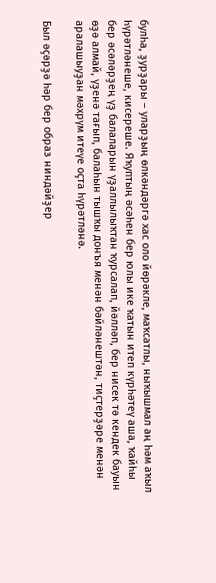булһа, ҙурҙары – уларҙың өлкәндәргә хас оло йөрәкле, маҡсатлы, ныҡышмал аң һәм аҡыл һүрәтләнеше, кисереше. Яҡуптың әсәһен бер юлы ике ҡатын итеп күрһәтеү аша, ҡайһы бер әсәләрҙең үҙ балаларын үҙаллылыҡтан ҡурсалап, йәлләп, бер нисек тә кендек бауын өҙә алмай, үҙенә тағып, балаһын тышҡы донъя менән бәйләнештән, тиҫтерҙәре менән аралашыуҙан мәхрүм итеүе оҫта һүрәтләнә.

Был әҫәрҙә һәр бер образ ниндәйҙер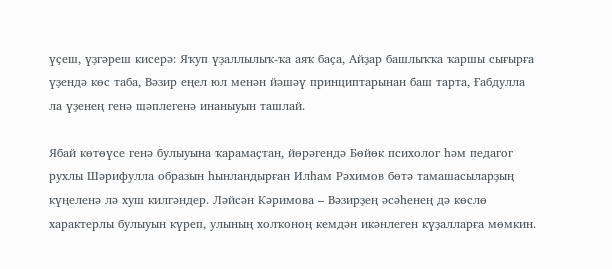үҫеш, үҙгәреш кисерә: Яҡуп үҙаллылыҡ-ҡа аяҡ баҫа, Айҙар башлыҡҡа ҡаршы сығырға үҙендә көс таба, Вәзир еңел юл менән йәшәү принциптарынан баш тарта, Ғабдулла ла үҙенең генә шәплегенә инаныуын ташлай.

Ябай көтөүсе генә булыуына ҡарамаҫтан, йөрәгендә Бөйөк психолог һәм педагог рухлы Шәрифулла образын һынландырған Илһам Рәхимов бөтә тамашасыларҙың күңеленә лә хуш килгәндер. Ләйсән Кәримова – Вәзирҙең әсәһенең дә көслө характерлы булыуын күреп, улының холҡоноң кемдән икәнлеген күҙалларға мөмкин.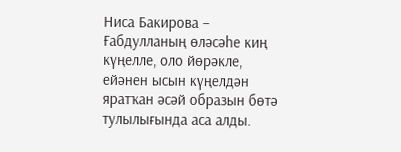Ниса Бакирова – Ғабдулланың өләсәһе киң күңелле, оло йөрәкле, ейәнен ысын күңелдән яратҡан әсәй образын бөтә тулылығында аса алды.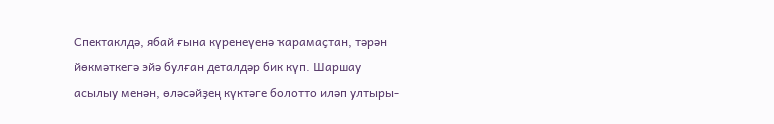Спектаклдә, ябай ғына күренеүенә ҡарамаҫтан, тәрән йөкмәткегә эйә булған деталдәр бик күп. Шаршау асылыу менән, өләсәйҙең күктәге болотто иләп ултыры-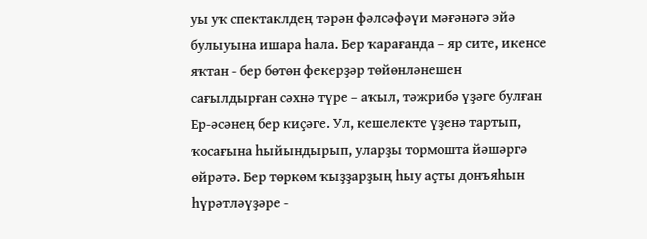уы уҡ спектаклдең тәрән фәлсәфәүи мәғәнәгә эйә булыуына ишара һала. Бер ҡарағанда – яр сите, икенсе яҡтан - бер бөтөн фекерҙәр төйөнләнешен сағылдырған сәхнә түре – аҡыл, тәжрибә үҙәге булған Ер-әсәнең бер киҫәге. Ул, кешелекте үҙенә тартып, ҡосағына һыйындырып, уларҙы тормошта йәшәргә өйрәтә. Бер төркөм ҡыҙҙарҙың һыу аҫты донъяһын һүрәтләүҙәре -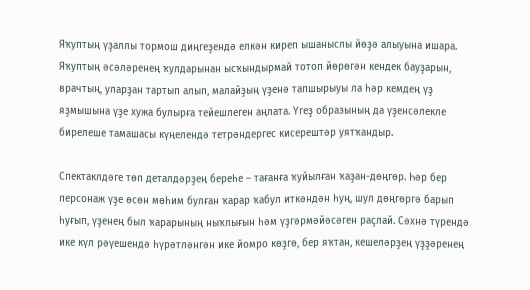Яҡуптың үҙаллы тормош диңгеҙендә елкән киреп ышаныслы йөҙә алыуына ишара. Яҡуптың әсәләренең ҡулдарынан ысҡындырмай тотоп йөрөгән кендек бауҙарын, врачтың, уларҙан тартып алып, малайҙың үҙенә тапшырыуы ла һәр кемдең үҙ яҙмышына үҙе хужа булырға тейешлеген аңлата. Үгеҙ образының да үҙенсәлекле бирелеше тамашасы күңелендә тетрәндергес кисерештәр уятҡандыр.

Спектаклдәге төп деталдәрҙең береһе – тағанға ҡуйылған ҡаҙан-дөңгөр. Һәр бер персонаж үҙе өсөн мөһим булған ҡарар ҡабул иткәндән һуң, шул дөңгөргә барып һуғып, үҙенең был ҡарарының ныҡлығын һәм үҙгәрмәйәсәген раҫлай. Сәхнә түрендә ике күл рәүешендә һүрәтләнгән ике йомро көҙгө, бер яҡтан, кешеләрҙең үҙҙәренең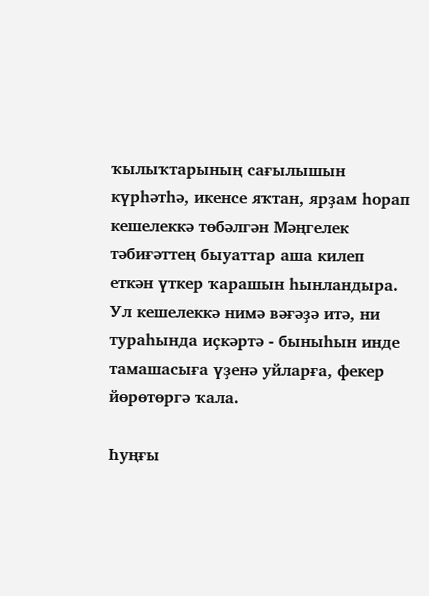ҡылыҡтарының сағылышын күрһәтһә, икенсе яҡтан, ярҙам һорап кешелеккә төбәлгән Мәңгелек тәбиғәттең быуаттар аша килеп еткән үткер ҡарашын һынландыра. Ул кешелеккә нимә вәғәҙә итә, ни тураһында иҫкәртә - быныһын инде тамашасыға үҙенә уйларға, фекер йөрөтөргә ҡала.

Һуңғы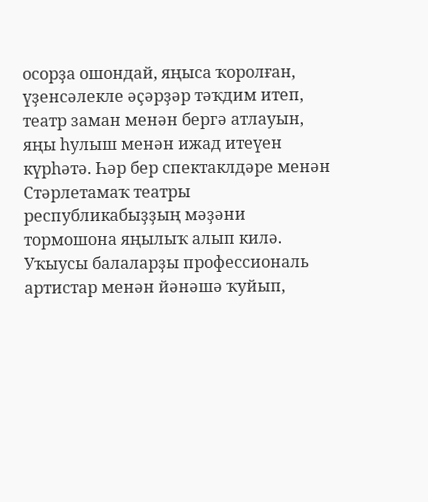осорҙа ошондай, яңыса ҡоролған, үҙенсәлекле әҫәрҙәр тәҡдим итеп, театр заман менән бергә атлауын, яңы һулыш менән ижад итеүен күрһәтә. Һәр бер спектаклдәре менән Стәрлетамаҡ театры республикабыҙҙың мәҙәни тормошона яңылыҡ алып килә. Уҡыусы балаларҙы профессиональ артистар менән йәнәшә ҡуйып,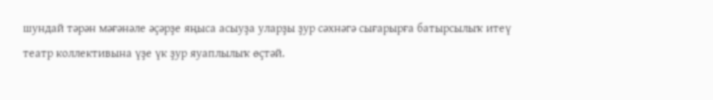шундай тәрән мәғәнәле әҫәрҙе яңыса асыуҙа уларҙы ҙур сәхнәгә сығарырға батырсылыҡ итеү театр коллективына үҙе үк ҙур яуаплылыҡ өҫтәй.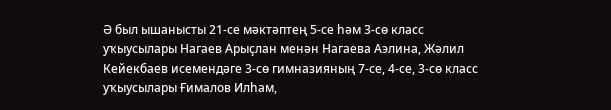Ә был ышанысты 21-се мәктәптең 5-се һәм 3-сө класс уҡыусылары Нагаев Арыҫлан менән Нагаева Аэлина, Жәлил Кейекбаев исемендәге 3-сө гимназияның 7-се, 4-се, 3-сө класс уҡыусылары Ғималов Илһам,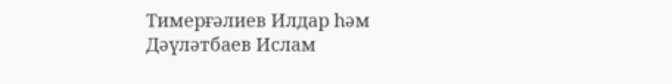Тимерғәлиев Илдар һәм Дәүләтбаев Ислам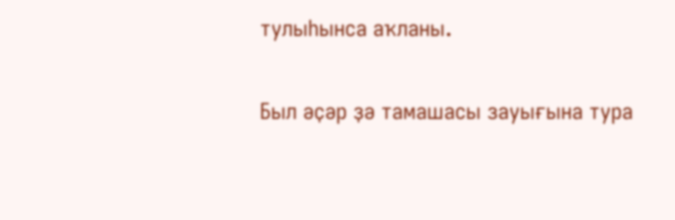тулыһынса аҡланы.

Был әҫәр ҙә тамашасы зауығына тура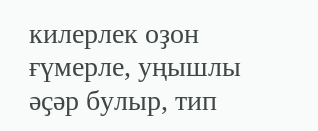килерлек оҙон ғүмерле, уңышлы әҫәр булыр, тип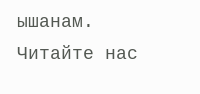ышанам.
Читайте нас